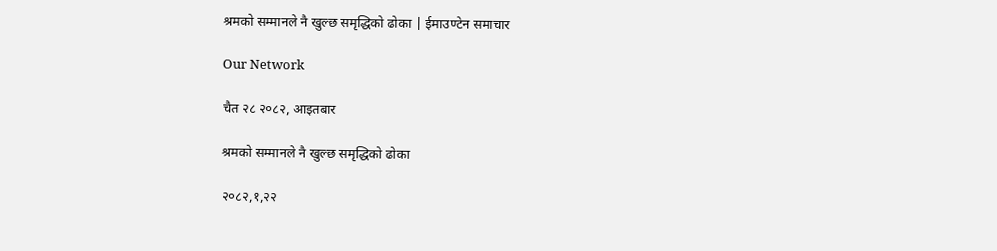श्रमको सम्मानले नै खुल्छ समृद्धिको ढोका | ईमाउण्टेन समाचार

Our Network

चैत २८ २०८२, आइतबार

श्रमको सम्मानले नै खुल्छ समृद्धिको ढोका

२०८२,१,२२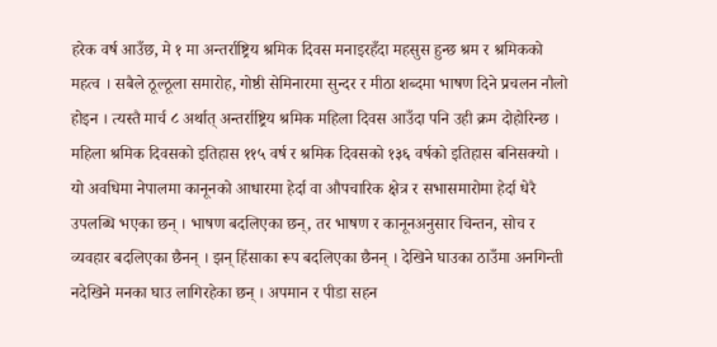हरेक वर्ष आउँछ, मे १ मा अन्तर्राष्ट्रिय श्रमिक दिवस मनाइरहँदा महसुस हुन्छ श्रम र श्रमिकको महत्व । सबैले ठूल्ठूला समारोह, गोष्ठी सेमिनारमा सुन्दर र मीठा शब्दमा भाषण दिने प्रचलन नौलो होइन । त्यस्तै मार्च ८ अर्थात् अन्तर्राष्ट्रिय श्रमिक महिला दिवस आउँदा पनि उही क्रम दोहोरिन्छ । महिला श्रमिक दिवसको इतिहास ११५ वर्ष र श्रमिक दिवसको १३६ वर्षको इतिहास बनिसक्यो । यो अवधिमा नेपालमा कानूनको आधारमा हेर्दा वा औपचारिक क्षेत्र र सभासमारोमा हेर्दा धेरै उपलब्धि भएका छन् । भाषण बदलिएका छन्, तर भाषण र कानूनअनुसार चिन्तन, सोच र व्यवहार बदलिएका छैनन् । झन् हिंसाका रूप बदलिएका छैनन् । देखिने घाउका ठाउँमा अनगिन्ती नदेखिने मनका घाउ लागिरहेका छन् । अपमान र पीडा सहन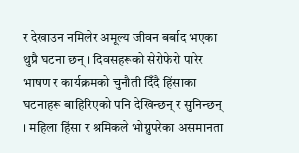र देखाउन नमिलेर अमूल्य जीवन बर्बाद भएका थुप्रै घटना छन् । दिवसहरूको सेरोफेरो पारेर भाषण र कार्यक्रमको चुनौती दिँदै हिंसाका घटनाहरू बाहिरिएको पनि देखिन्छन् र सुनिन्छन् । महिला हिंसा र श्रमिकले भोग्नुपरेका असमानता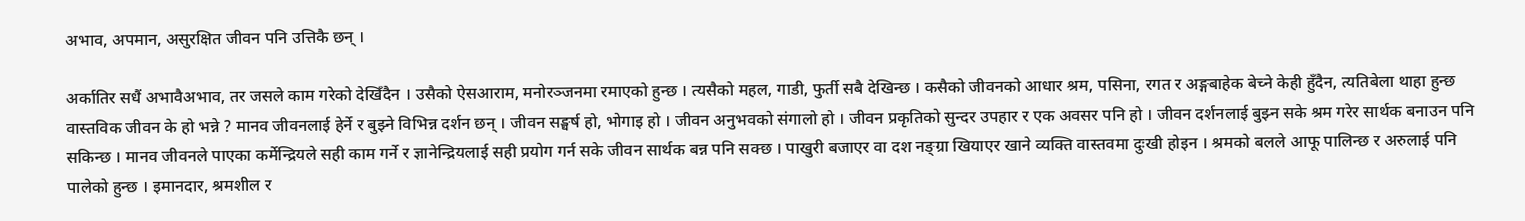अभाव, अपमान, असुरक्षित जीवन पनि उत्तिकै छन् ।

अर्कातिर सधैं अभावैअभाव, तर जसले काम गरेको देखिँदैन । उसैको ऐसआराम, मनोरञ्जनमा रमाएको हुन्छ । त्यसैको महल, गाडी, फुर्ती सबै देखिन्छ । कसैको जीवनको आधार श्रम, पसिना, रगत र अङ्गबाहेक बेच्ने केही हुँदैन, त्यतिबेला थाहा हुन्छ वास्तविक जीवन के हो भन्ने ? मानव जीवनलाई हेर्ने र बुझ्ने विभिन्न दर्शन छन् । जीवन सङ्घर्ष हो, भोगाइ हो । जीवन अनुभवको संगालो हो । जीवन प्रकृतिको सुन्दर उपहार र एक अवसर पनि हो । जीवन दर्शनलाई बुझ्न सके श्रम गरेर सार्थक बनाउन पनि सकिन्छ । मानव जीवनले पाएका कर्मेन्द्रियले सही काम गर्ने र ज्ञानेन्द्रियलाई सही प्रयोग गर्न सके जीवन सार्थक बन्न पनि सक्छ । पाखुरी बजाएर वा दश नङ्ग्रा खियाएर खाने व्यक्ति वास्तवमा दुःखी होइन । श्रमको बलले आफू पालिन्छ र अरुलाई पनि पालेको हुन्छ । इमानदार, श्रमशील र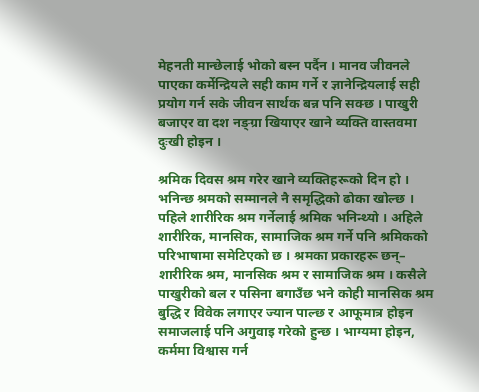मेहनती मान्छेलाई भोको बस्न पर्दैन । मानव जीवनले पाएका कर्मेन्द्रियले सही काम गर्ने र ज्ञानेन्द्रियलाई सही प्रयोग गर्न सके जीवन सार्थक बन्न पनि सक्छ । पाखुरी बजाएर वा दश नङ्ग्रा खियाएर खाने व्यक्ति वास्तवमा दुःखी होइन ।

श्रमिक दिवस श्रम गरेर खाने व्यक्तिहरूको दिन हो । भनिन्छ श्रमको सम्मानले नै समृद्धिको ढोका खोल्छ । पहिले शारीरिक श्रम गर्नेलाई श्रमिक भनिन्थ्यो । अहिले शारीरिक, मानसिक, सामाजिक श्रम गर्ने पनि श्रमिकको परिभाषामा समेटिएको छ । श्रमका प्रकारहरू छन्– शारीरिक श्रम, मानसिक श्रम र सामाजिक श्रम । कसैले पाखुरीको बल र पसिना बगाउँछ भने कोही मानसिक श्रम बुद्धि र विवेक लगाएर ज्यान पाल्छ र आफूमात्र होइन समाजलाई पनि अगुवाइ गरेको हुन्छ । भाग्यमा होइन, कर्ममा विश्वास गर्न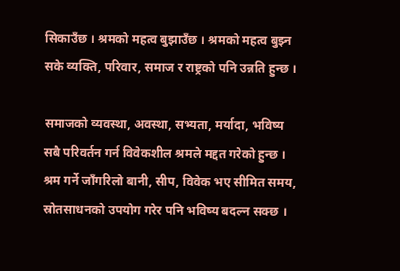सिकाउँछ । श्रमको महत्व बुझाउँछ । श्रमको महत्व बुझ्न सके व्यक्ति, परिवार, समाज र राष्ट्रको पनि उन्नति हुन्छ ।

समाजको व्यवस्था, अवस्था, सभ्यता, मर्यादा, भविष्य सबै परिवर्तन गर्न विवेकशील श्रमले मद्दत गरेको हुन्छ । श्रम गर्ने जाँगरिलो बानी, सीप, विवेक भए सीमित समय, स्रोतसाधनको उपयोग गरेर पनि भविष्य बदल्न सक्छ ।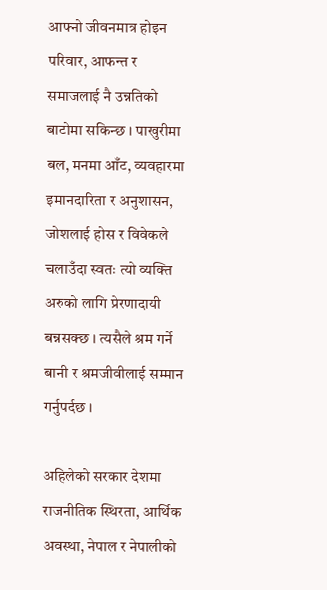आफ्नो जीवनमात्र होइन परिवार, आफन्त र समाजलाई नै उन्नतिको बाटोमा सकिन्छ । पाखुरीमा बल, मनमा आँट, व्यवहारमा इमानदारिता र अनुशासन, जोशलाई होस र विवेकले चलाउँदा स्वतः त्यो व्यक्ति अरुको लागि प्रेरणादायी बन्नसक्छ । त्यसैले श्रम गर्ने बानी र श्रमजीवीलाई सम्मान गर्नुपर्दछ ।

अहिलेको सरकार देशमा राजनीतिक स्थिरता, आर्थिक अवस्था, नेपाल र नेपालीको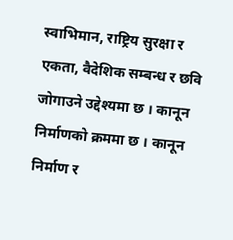स्वाभिमान, राष्ट्रिय सुरक्षा र एकता, वैदेशिक सम्बन्ध र छवि जोगाउने उद्देश्यमा छ । कानून निर्माणको क्रममा छ । कानून निर्माण र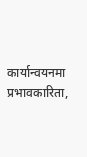कार्यान्वयनमा प्रभावकारिता,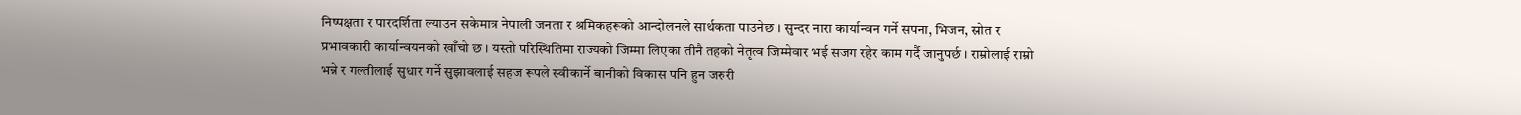निष्पक्षता र पारदर्शिता ल्याउन सकेमात्र नेपाली जनता र श्रमिकहरूको आन्दोलनले सार्थकता पाउनेछ । सुन्दर नारा कार्यान्वन गर्ने सपना, भिजन, स्रोत र प्रभावकारी कार्यान्वयनको खाँचो छ । यस्तो परिस्थितिमा राज्यको जिम्मा लिएका तीनै तहको नेतृत्व जिम्मेवार भई सजग रहेर काम गर्दै जानुपर्छ । राम्रोलाई राम्रो भन्ने र गल्तीलाई सुधार गर्ने सुझावलाई सहज रूपले स्वीकार्ने बानीको विकास पनि हुन जरुरी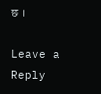छ ।

Leave a Reply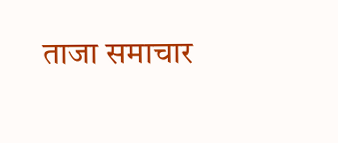ताजा समाचार